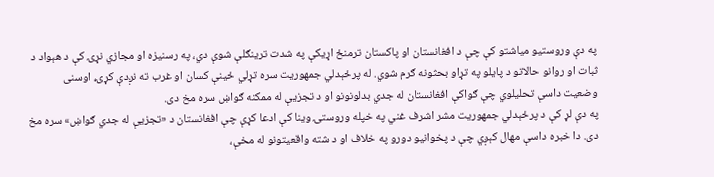په دې وروستیو میاشتو کې چې د افغانستان او پاکستان ترمنځ اړیکې په شدت ترینګلې شوې دي، په رسنیزه او مجازي نړۍ کې د هېواد د ثبات او روانو حالاتو د پایلو په تړاو بحثونه ګرم شوي. له پرځېدلي جمهوریت سره تړلي ځینې کسان او غرب ته نږدې کړۍ، اوسنی وضعیت داسې تحلیلوي چې ګواکې افغانستان له جدي بدلونونو او د تجزیې له ممکنه ګواښ سره مخ دی.
په دې لړ کې د پرځېدلي جمهوریت مشر اشرف غني په خپله وروستۍ وینا کې ادعا کړې چې افغانستان د «تجزیې له جدي ګواښ» سره مخ دی. دا خبره داسې مهال کېږي چې د پخوانیو دورو په خلاف او د شته واقعیتونو له مخې،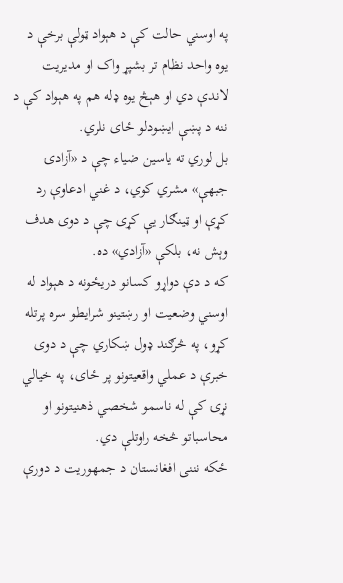په اوسني حالت کې د هېواد ټولې برخې د یوه واحد نظام تر بشپړ واک او مدیریت لاندې دي او هېڅ یوه ډله هم په هېواد کې د ننه د پښې ایښودلو ځای نلري.
بل لوري ته یاسین ضیاء چې د «آزادۍ جبهې» مشري کوي، د غني ادعاوې رد کړې او ټینګار یې کړی چې د دوی هدف وېش نه، بلکې «آزادي» ده.
که د دې دواړو کسانو دریځونه د هېواد له اوسني وضعیت او رښتینو شرایطو سره پرتله کړو، په څرګند ډول ښکاري چې د دوی خبرې د عملي واقعیتونو پر ځای، په خیالي نړۍ کې له ناسمو شخصي ذهنیتونو او محاسباتو څخه راوتلې دي.
ځکه نننی افغانستان د جمهوریت د دورې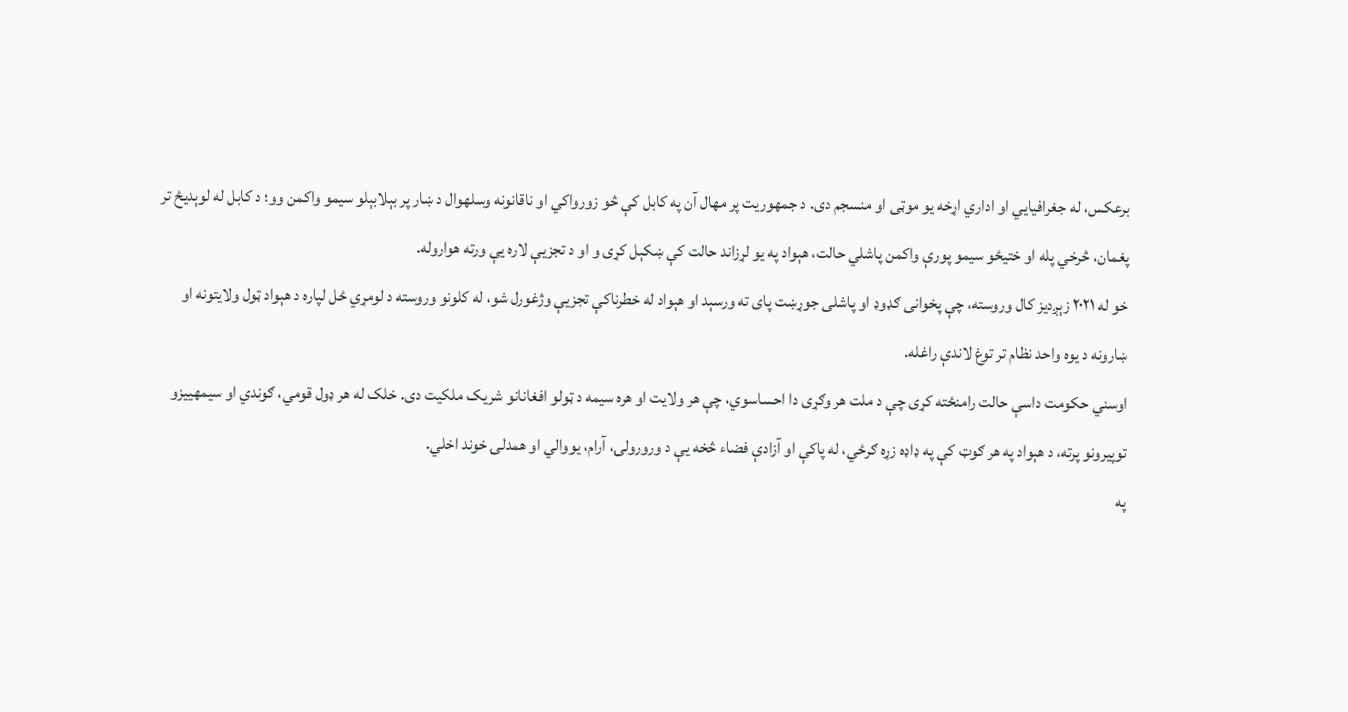برعکس، له جغرافیایي او اداري اړخه یو موټی او منسجم دی. د جمهوریت پر مهال آن په کابل کې څو زورواکي او ناقانونه وسلهوال د ښار پر بېلابېلو سیمو واکمن وو؛ د کابل له لوېدیځ تر پغمان، څرخي پله او ختیځو سیمو پورې واکمن پاشلي حالت، هېواد په یو لړزاند حالت کې ښکېل کړی و او د تجزیې لاره یې ورته هواروله.
خو له ۲۰۲۱ زېږدیز کال وروسته، چې پخوانی ګډوډ او پاشلی جوړښت پای ته ورسېد او هېواد له خطرناکې تجزیې وژغورل شو، له کلونو وروسته د لومړي ځل لپاره د هېواد ټول ولایتونه او ښارونه د یوه واحد نظام تر توغ لاندې راغله.
اوسني حکومت داسې حالت رامنځته کړی چې د ملت هر وګړی دا احساسوي، چې هر ولایت او هره سیمه د ټولو افغانانو شریک ملکیت دی. خلک له هر ډول قومي، ګوندي او سیمهییزو توپیرونو پرته، د هېواد په هر ګوټ کې په ډاډه زړه ګرځي، له پاکې او آزادې فضاء څخه یې د ورورولۍ، آرام، یووالي او همدلۍ خوند اخلي.
په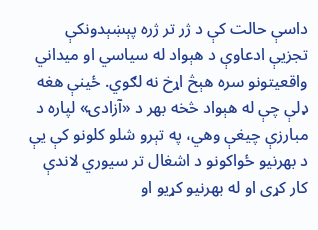داسې حالت کې د ژر تر ژره پېښېدونکې تجزیې ادعاوې د هېواد له سیاسي او میداني واقعیتونو سره هېڅ اړخ نه لګوي. ځینې هغه ډلې چې له هېواد څخه بهر د «آزادۍ» لپاره د مبارزې چیغې وهي، په تېرو شلو کلونو کې یې د بهرنیو ځواکونو د اشغال تر سیوري لاندې کار کړی او له بهرنیو کړیو او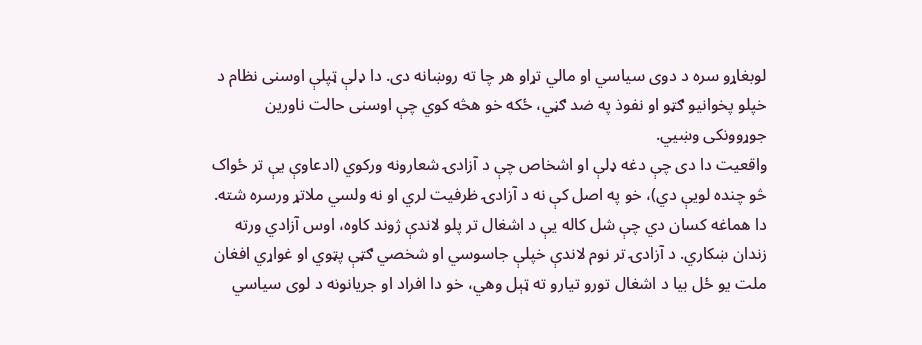لوبغاړو سره د دوی سیاسي او مالي تړاو هر چا ته روښانه دی. دا ډلې ټپلې اوسنی نظام د خپلو پخوانيو ګټو او نفوذ په ضد ګڼي، ځکه خو هڅه کوي چې اوسنی حالت ناورین جوړوونکی وښيي.
واقعیت دا دی چې دغه ډلې او اشخاص چې د آزادۍ شعارونه ورکوي (ادعاوې یې تر ځواک څو چنده لویې دي)، خو په اصل کې نه د آزادۍ ظرفیت لري او نه ولسي ملاتړ ورسره شته. دا هماغه کسان دي چې شل کاله یې د اشغال تر پلو لاندې ژوند کاوه، اوس آزادي ورته زندان ښکاري. د آزادۍ تر نوم لاندې خپلې جاسوسي او شخصي ګټې پټوي او غواړي افغان ملت یو ځل بیا د اشغال تورو تیارو ته ټېل وهي، خو دا افراد او جریانونه د لوی سیاسي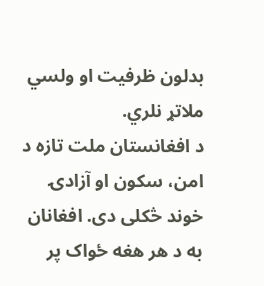بدلون ظرفیت او ولسي ملاتړ نلري.
د افغانستان ملت تازه د امن، سکون او آزادۍ خوند څکلی دی. افغانان به د هر هغه ځواک پر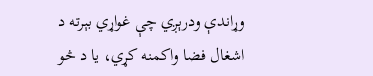وړاندې ودرېږي چې غواړي بېرته د اشغال فضا واکمنه کړي، یا د څو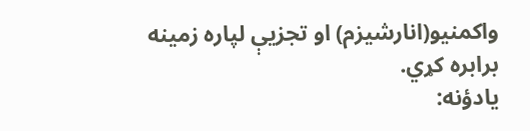واکمنیو(انارشیزم) او تجزیې لپاره زمینه برابره کړي.
یادؤنه: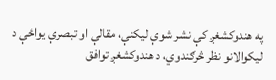په هندوکشغږ کې نشر شوې لیکنې، مقالې او تبصرې یواځې د لیکوالانو نظر څرګندوي، د هندوکشغږ توافق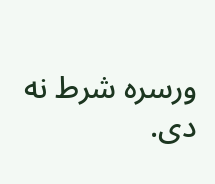ورسره شرط نه دی.